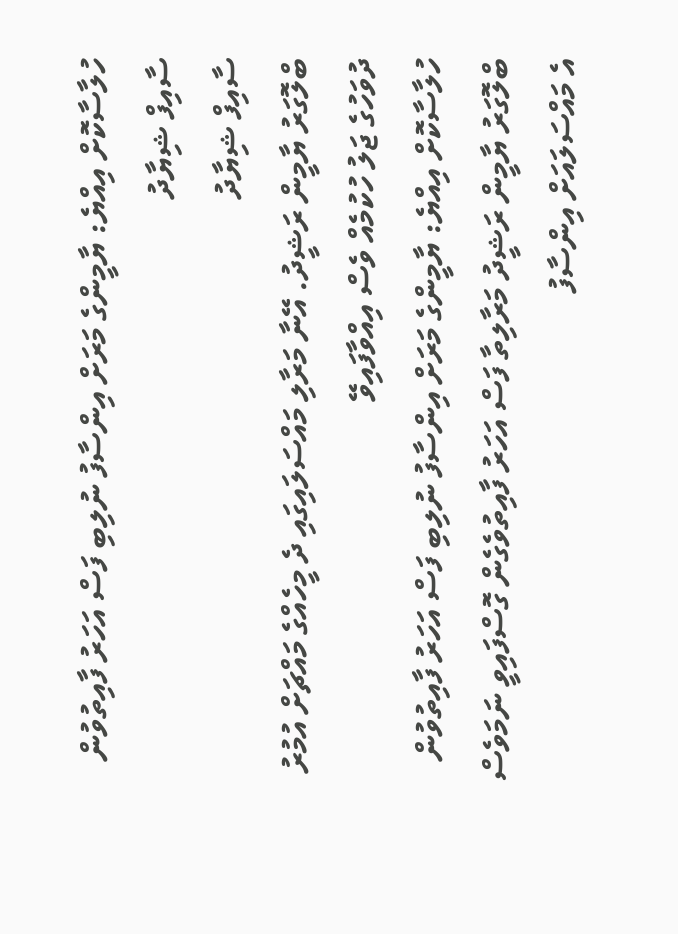ހުލާސާކޮށް އިއްޔެ: ޔާމީންގެ މަރަށް އިންސާފު ނުލިބި ފަސް އަހަރު ފާއިތުވުން
ސާއިފް ޝިޔާދު
ސާއިފް ޝިޔާދު
ބްލޮގަރު ޔާމީން ރަޝީދު. އޭނާ މަރާލި މައްސަލައިގައި ދެ މީހެއްގެ މައްޗަށް އުމުރު ދުވަހުގެ ޖަލު ހުކުމެއް ވެސް އިއްވާފައިވޭ
ހުލާސާކޮށް އިއްޔެ: ޔާމީންގެ މަރަށް އިންސާފު ނުލިބި ފަސް އަހަރު ފާއިތުވުން
ބްލޮގަރު ޔާމީން ރަޝީދު މަރާލިތާ ފަސް އަހަރު ފާއިތުވެގެން ގޮސްފައިވީ ނަމަވެސް އެ މައްސަލައަށް އިންސާފު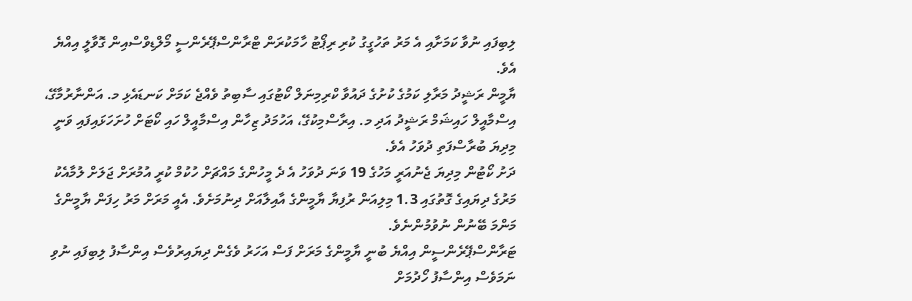ލިބިފައި ނުވާ ކަމަށާއި އެ މަރު ތަހުގީގު ކުރި ރިޕޯޓު ހާމަކުރަން ޓްރާންސްޕޭރެންސީ މޯލްޑިވްސްއިން ގޮވާލީ އިއްޔެ އެވެ.
ޔާމީން ރަޝީދު މަރާލި ކަމުގެ ކުށުގެ ދައުވާ ކްރިމިނަލް ކޯޓުގައި ސާބިތު ވެއްޖެ ކަމަށް ކަނޑައެޅި މ. އަންނާރުމާގޭ، އިސްމާއީލް ހައިޝަމް ރަޝީދު އަދި މ. އިރާސްމިކުގޭ، އަހުމަދު ޒިހާން އިސްމާއީލް ހައި ކޯޓަށް ހުށަހަޅައިފައި ވަނީ މިދިޔަ ބުރާސްފަތި ދުވަހު އެވެ.
ދަށު ކޯޓުން މިދިޔަ ޖެނުއަރީ މަހުގެ 19 ވަނަ ދުވަހު އެ ދެ މީހުންގެ މައްޗަށް ހުކުމް ކުރީ އުމުރަށް ޖަލަށް ލުމާއެކު މަރުގެ ދިޔައިގެ ގޮތުގައި 1.3 މިލިއަން ރުފިޔާ ޔާމީންގެ އާއިލާއަށް ދިނުމަށެވެ. އެއީ މަރަށް މަރު ހިފަން ޔާމީންގެ މަންމަ ބޭނުން ނުވުމުންނެވެ.
ޓަރާންސްޕޭރެންސީން އިއްޔެ ބުނީ ޔާމީންގެ މަރަށް ފަސް އަހަރު ވެގެން ދިޔައިރުވެސް އިންސާފު ލިބިފައި ނުވި ނަމަވެސް އިންސާފު ހޯދުމަށް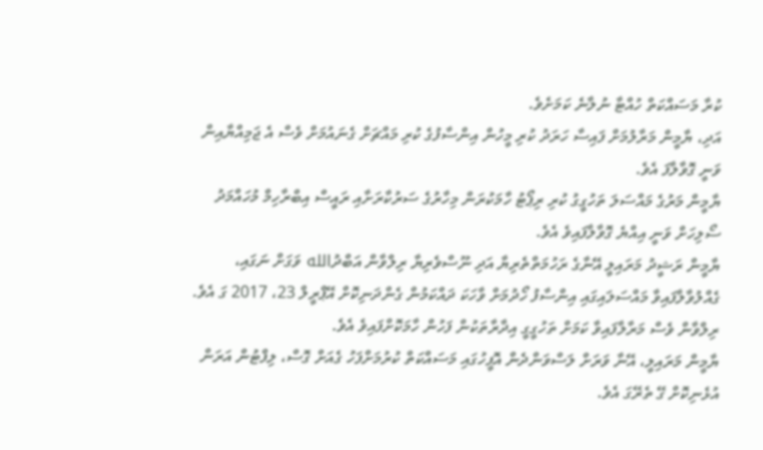ކުރާ މަސައްކަތް ހުއްޓާ ނުލާނެ ކަމަށެވެ.
އަދި، ޔާމީން މަރާލުމަށް ފައިސާ ހަރަދު ކުރި މީހުން އިންސާފުގެ ކުރި މައްޗަށް ގެނައުމަށް ވެސް އެ ޖަމިއްޔާއިން ވަނީ ގޮވާލާފަ އެވެ.
ޔާމީން މަރުގެ މައްސަލަ ތަހުގީގު ކުރި ރިޕޯޓު ހާމަކުރަން މިހާރުގެ ސަރުކާރަށާއި ރައީސް އިބްރާހިމް މުހައްމަދު ސޯލިހަށް ވަނީ އިއްޔެ ގޮވާލާފައިވެ އެވެ.
ޔާމީން ރަޝީދު މަރައިލީ އޭނާގެ ރަހުމަތްތެރިޔާ އަދި ނޫސްވެރިޔާ ރިލްވާން އަބްދުالله ވަގަށް ނަގައި، ގެއްލުވާލާފައިވާ މައްސަލައިގައި އިންސާފު ހޯދުމަށް ވާހަކަ ދައްކަމުން ގެންދަނިކޮށް އޭޕްރީލް 23، 2017 ގަ އެވެ. ރިލްވާން ވެސް މަރާލާފައިވާ ކަމަށް ތަހުގީގީ އިދާރާތަކުން ފަހުން ހާމަކޮށްފައިވެ އެވެ.
ޔާމީން މަރައިލީ، އޭނާ ވަރަށް ލަސްވަންދެން އޮފީހުގައި މަސައްކަތް ކުރުމަށްފަހު ގެއަށް ގޮސް، ލިފްޓުން އަރަން އުޅެނިކޮށް ގޭ ތެރޭގަ އެވެ.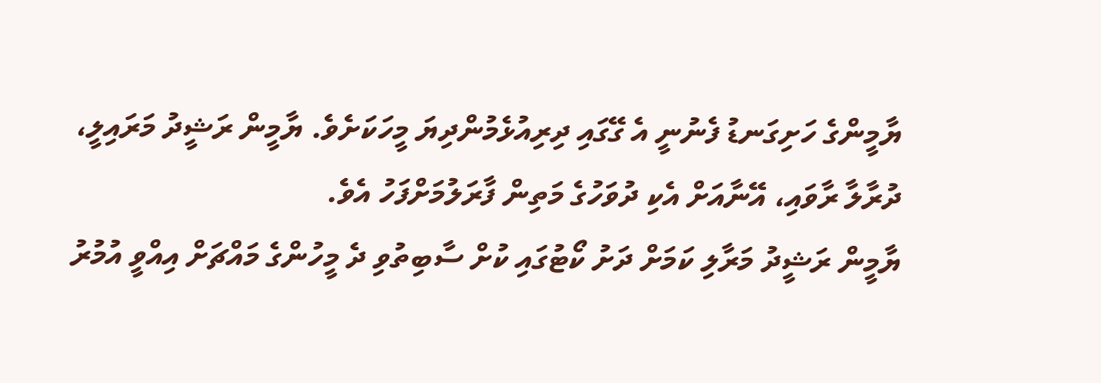ޔާމީންގެ ހަށިގަނޑު ފެނުނީ އެ ގޭގައި ދިރިއުޅެމުންދިޔަ މީހަކަށެވެ. ޔާމީން ރަޝީދު މަރައިލީ، ދުރާލާ ރާވައި، އޭނާއަށް އެކި ދުވަހުގެ މަތިން ފާރަލުމަށްފަހު އެވެ.
ޔާމީން ރަޝީދު މަރާލި ކަމަށް ދަށު ކޯޓުގައި ކުށް ސާބިތުވި ދެ މީހުންގެ މައްޗަށް އިއްވީ އުމުރު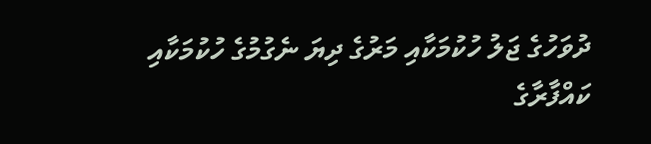ދުވަހުގެ ޖަލު ހުކުމަކާއި މަރުގެ ދިޔަ ނެގުމުގެ ހުކުމަކާއި ކައްފާރާގެ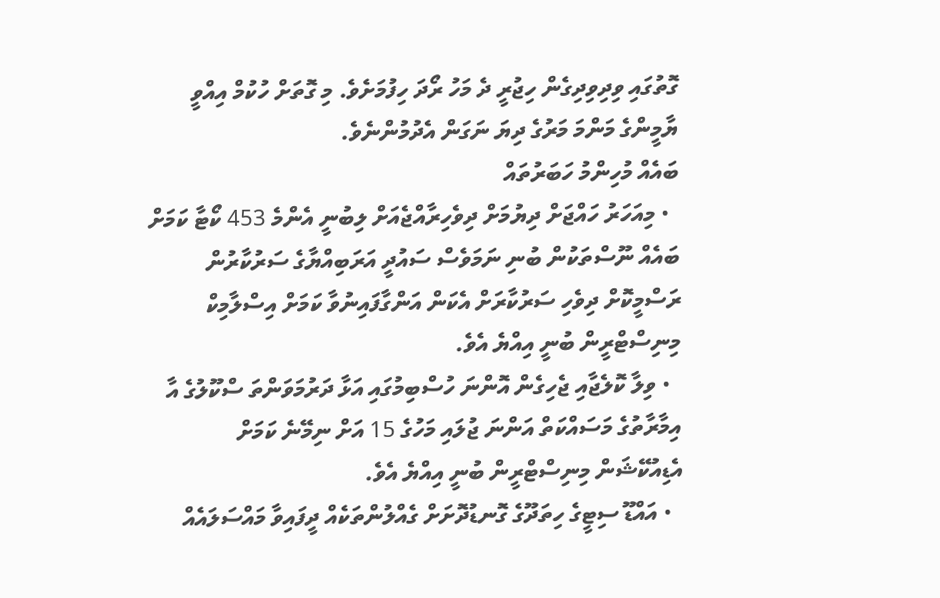ގޮތުގައި ވިދިވިދިގެން ހިޖުރީ ދެ މަހު ރޯދަ ހިފުމަށެވެ. މި ގޮތަށް ހުކުމް އިއްވީ ޔާމީންގެ މަންމަ މަރުގެ ދިޔަ ނަގަން އެދުމުންނެވެ.
ބައެއް މުހިންމު ހަބަރުތައް
  • މިއަހަރު ހައްޖަށް ދިޔުމަށް ދިވެހިރާއްޖެއަށް ލިބުނީ އެންމެ 453 ކޯޓާ ކަމަށް ބައެއް ނޫސްތަކުން ބުނި ނަމަވެސް ސައުދީ އަރަބިއްޔާގެ ސަރުކާރުން ރަސްމީކޮށް ދިވެހި ސަރުކާރަށް އެކަން އަންގާފައިނުވާ ކަމަށް އިސްލާމިކް މިނިސްޓްރީން ބުނީ އިއްޔެ އެވެ.
  • ވިލާ ކޮލެޖާއި ޖެހިގެން އޮންނަ ހުސްބިމުގައި އަޅާ ދަރުމަވަންތަ ސްކޫލުގެ އާ އިމާރާތުގެ މަސައްކަތް އަންނަ ޖުލައި މަހުގެ 15 އަށް ނިމޭނެ ކަމަށް އެޑިއުކޭޝަން މިނިސްޓްރީން ބުނީ އިއްޔެ އެވެ.
  • އައްޑޫ ސިޓީގެ ހިތަދޫގެ ގޮނޑުދޮށަށް ގެއްލުންތަކެއް ދީފައިވާ މައްސަލައެއް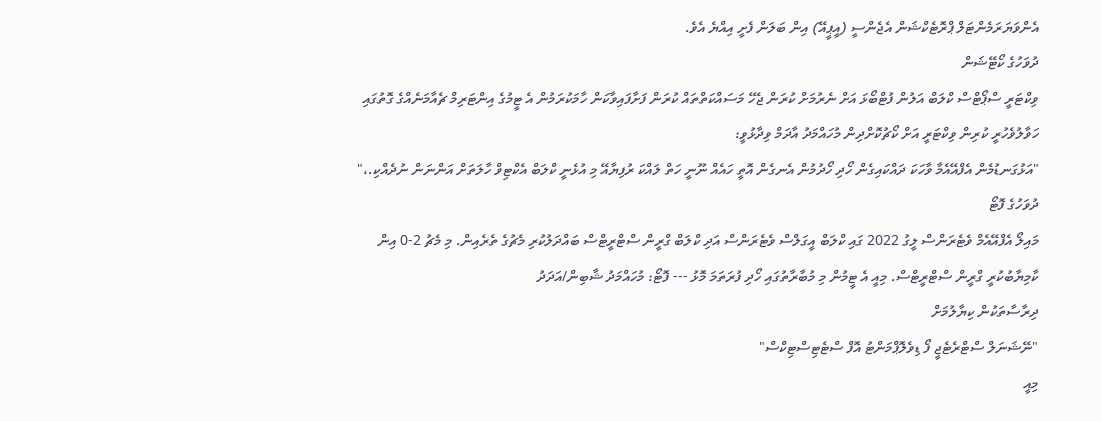އެންވަޔަރަމެންޓަލް ޕްރޮޓެކްޝަން އެޖެންސީ (އީޕީއޭ) އިން ބަލަން ފެށީ އިއްޔެ އެވެ.
ދުވަހުގެ ކޯޓޭޝަން
ވިކްޓަރީ ސްޕޯޓްސް ކްލަބް އަލުން ފުޓްބޯޅަ އަށް ނެރުމަށް ކުރަން ޖެހޭ މަސައްކަތްތައް ކުރަން ފަށާފައިވާކަން ހާމަކުރަމުން އެ ޓީމުގެ އިންޓަރިމް ޗެއާމަނެއްގެ ގޮތުގައި ހަވާލުވެހުރީ ކުރިން ވިކްޓަރީ އަށް ކޯޗުކޮށްދިން މުހައްމަދު އާދަމް ވިދާޅުވީ:
"އަޅުގަނޑުމެން އެފްއޭއެމާ ވާހަކަ ދައްކައިގެން ހޯދި ހޯދުމުން އެނގެން އޮތީ ހައެއް ނޫނީ ހަތް ލައްކަ ރުފިޔާއޭ މި އުޅެނީ ކްލަބް އެކްޓިވް ހާލަތަށް އަންނަން ނުދެއްކި.،"
ދުވަހުގެ ފޮޓޯ
މައިލޯ އެފްއޭއެމް ވެޓެރަންސް ލީގު 2022 ގައި ކްލަބް އީގަލްސް ވެޓެރަންސް އަދި ކްލަބް ގްރީން ސްޓްރީޓްސް ބައްދަލުކުރި މެޗުގެ ތެރެއިން. މި މެޗު 2-0 އިން ކާމިޔާބުކުރީ ގްރީން ސްޓްރީޓްސް. މިއީ އެ ޓީމުން މި މުބާރާތުގައި ހޯދި ފުރަތަމަ މޮޅު --- ފޮޓޯ: މުހައްމަދު ޝާބިން/އަދަދު
ދިރާސާތަކުން ކިޔާލުމަށް
"ނޭޝަނަލް ސްޓްރެޓެޖީ ފޯ ޑިވެލޮޕްމަންޓު އޮފް ސްޓެޓިސްޓިކްސް"
މިއީ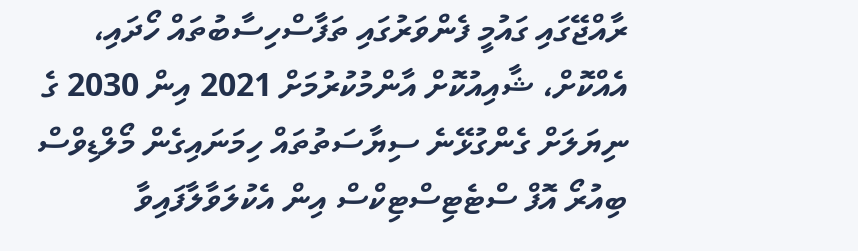ރާއްޖޭގައި ގައުމީ ފެންވަރުގައި ތަފާސްހިސާބުތައް ހޯދައި، އެއްކޮށް، ޝާއިއުކޮށް އާންމުކުރުމަށް 2021 އިން 2030 ގެ ނިޔަލަށް ގެންގުޅޭނެ ސިޔާސަތުތައް ހިމަނައިގެން މޯލްޑިވްސް ބިއުރޯ އޮފް ސްޓެޓިސްޓިކްސް އިން އެކުލަވާލާފައިވާ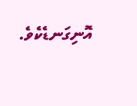އޮނިގަނޑެކެވެ.